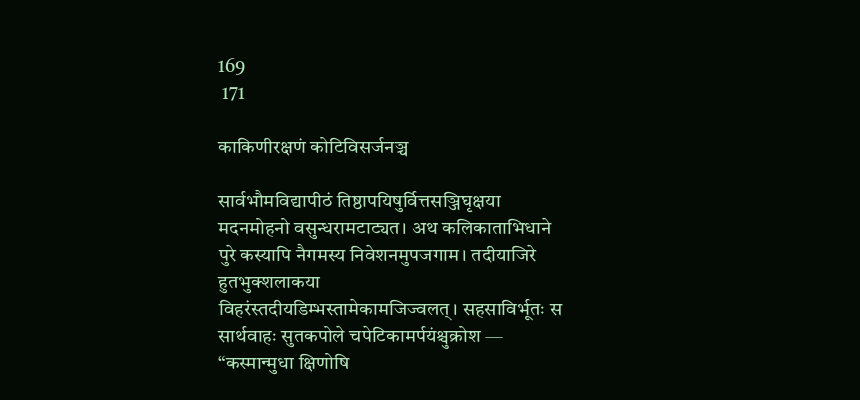169
 171

काकिणीरक्षणं कोटिविसर्जनञ्च

सार्वभौमविद्यापीठं तिष्ठापयिषुर्वित्तसञ्जिघृक्षया मदनमोहनो वसुन्धरामटाट्यत। अथ कलिकाताभिधाने पुरे कस्यापि नैगमस्य निवेशनमुपजगाम। तदीयाजिरे हुतभुक्शलाकया विहरंस्तदीयडिम्भस्तामेकामजिज्वलत्। सहसाविर्भूतः स सार्थवाहः सुतकपोले चपेटिकामर्पयंश्चुक्रोश — “कस्मान्मुधा क्षिणोषि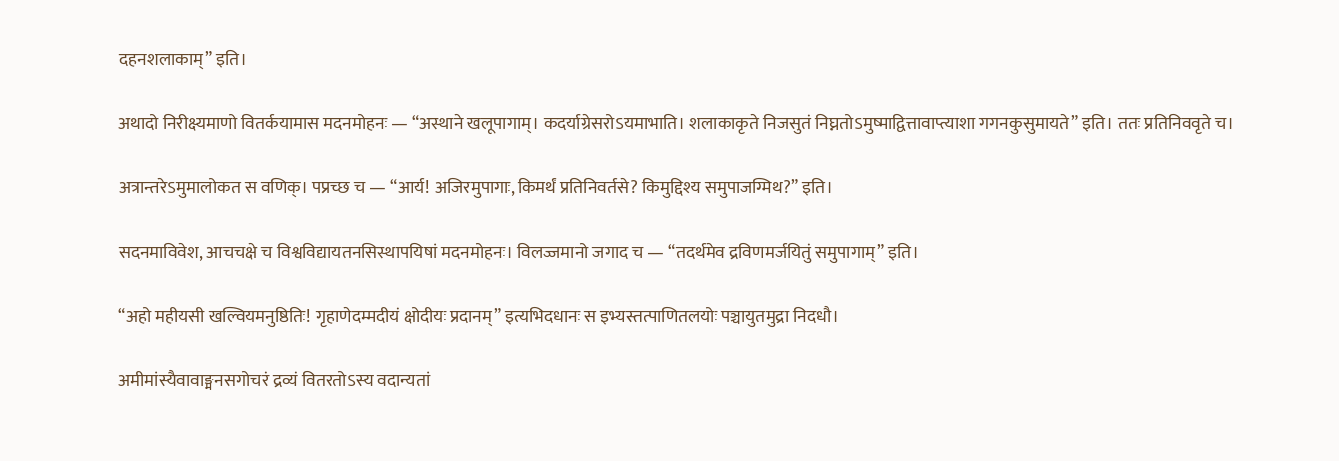दहनशलाकाम्” इति।

अथादो निरीक्ष्यमाणो वितर्कयामास मदनमोहनः — “अस्थाने खलूपागाम्। कदर्याग्रेसरोऽयमाभाति। शलाकाकृते निजसुतं निघ्नतोऽमुष्माद्वित्तावाप्त्याशा गगनकुसुमायते” इति। ततः प्रतिनिववृते च।

अत्रान्तरेऽमुमालोकत स वणिक्। पप्रच्छ च — “आर्य! अजिरमुपागाः, किमर्थं प्रतिनिवर्तसे? किमुद्दिश्य समुपाजग्मिथ?” इति।

सदनमाविवेश, आचचक्षे च विश्वविद्यायतनसिस्थापयिषां मदनमोहनः। विलज्जमानो जगाद च — “तदर्थमेव द्रविणमर्जयितुं समुपागाम्” इति।

“अहो महीयसी खल्वियमनुष्ठितिः! गृहाणेदम्मदीयं क्षोदीयः प्रदानम्” इत्यभिदधानः स इभ्यस्तत्पाणितलयोः पञ्चायुतमुद्रा निदधौ।

अमीमांस्यैवावाङ्मनसगोचरं द्रव्यं वितरतोऽस्य वदान्यतां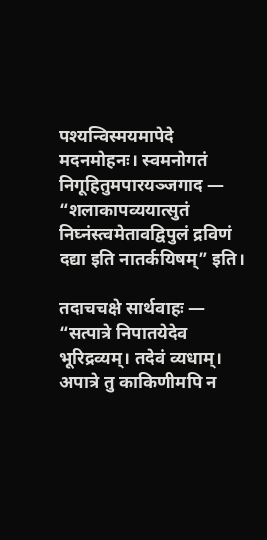पश्यन्विस्मयमापेदे मदनमोहनः। स्वमनोगतं निगूहितुमपारयञ्जगाद — “शलाकापव्ययात्सुतं निघ्नंस्त्वमेतावद्विपुलं द्रविणं दद्या इति नातर्कयिषम्” इति।

तदाचचक्षे सार्थवाहः — “सत्पात्रे निपातयेदेव भूरिद्रव्यम्। तदेवं व्यधाम्। अपात्रे तु काकिणीमपि न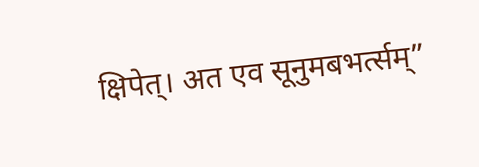क्षिपेत्। अत एव सूनुमबभर्त्सम्”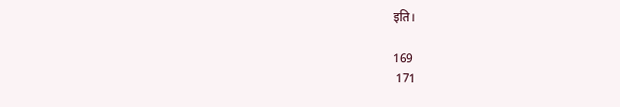इति।

169
 171